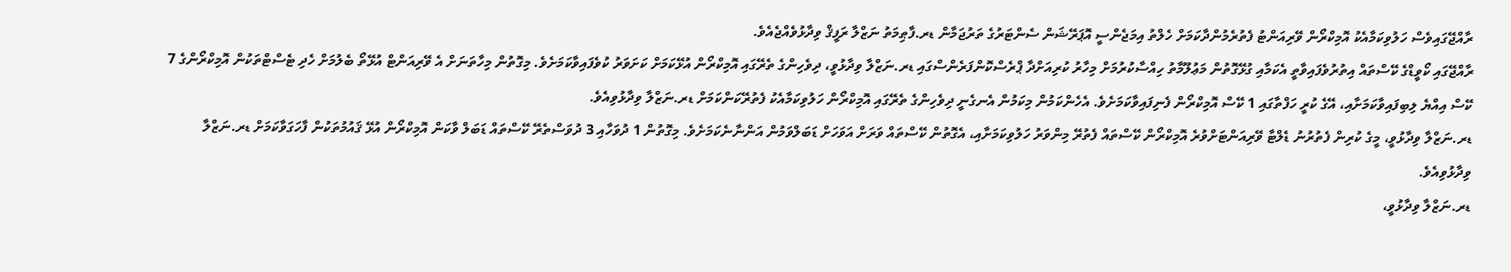ރާއްޖޭގައިވެސް ހަލުވިކަމާއެކު އޮމިކްރޯން ވޭރިއަންޓު ފެތުރެމުންދާކަމަށް ހެލްތު އިމަޖެންސީ އޮޕަރޭޝަން ސެންޓަރުގެ ތަރުޖަމާން ޑރ.ފާޠިމަތު ނަޒްލާ ރަފީޤް ވިދާޅުވެއްޖެއެވެ.
ރާއްޖޭގައި ކޯވީޑްގެ ކޭސްތައް އިތުރުވެފައިވާތީ އެކަމާއި ގުޅޭގޮތުން މަޢުލޫމާތު ހިއްސާކުރުމަށް މިހާރު ކުރިއަށްދާ ޕްރެސްކޮންފަރެންސްގައި ޑރ.ނަޒްލާ ވިދާޅުވީ، ދިވެހިންގެ ތެރޭގައި އޮމިކްރޯން އުޅޭކަމަށް ކަށަވަރު ކުވެފައިވާކަމަށެވެ. މިގޮތުން މިހާތަނަށް އެ ވޭރިއަންޓް އުޅޭތޯ ބެލުމަށް ހެދި ޓެސްޓްތަކުން އޮމިކްރޯންގެ 7 ކޭސް އިއްޔެ ލިބިފައިވާކަމަށާއި، އޭގެ ކުރީ ހަފްތާގައި 1 ކޭސް އޮމިކްރޯން ފެނިފައިވާކަމަށެވެ. އެހެންކަމުން މިކަމުން އެނގެނީ ދިވެހިންގެ ތެރޭގައި އޮމިކްރޯން ހަލުވިކަމާއެކު ފެތުރޭކަންކަމަށް ޑރ.ނަޒްލާ ވިދާޅުވިއެވެ.
ޑރ.ނަޒްލާ ވިދާޅުވީ، މީގެ ކުރިން ފެތުރުނު ޑެލްޓާ ވޭރިއަންޓަށްވުރެ އޮމިކްރޯން ކޭސްތައް ފެތުރޭ މިންވަރު ހަލުވިކަމަށާއި، އެގޮތުން ކޭސްތައް ވަރަށް އަވަހަށް ޑަބަލްވަމުން އަންނާނެކަމަށެވެ. މިގޮތުން 1 ދުވަހާއި 3 ދުވަސްތެރޭ ކޭސްތައް ޑަބަލް ވާކަން އޮމިކްރޯން އުޅޭ ޤައުމުތަކުން ފާހަގަވާކަމަށް ޑރ.ނަޒްލާ ވިދާޅުވިއެވެ.
ޑރ.ނަޒްލާ ވިދާޅުވީ،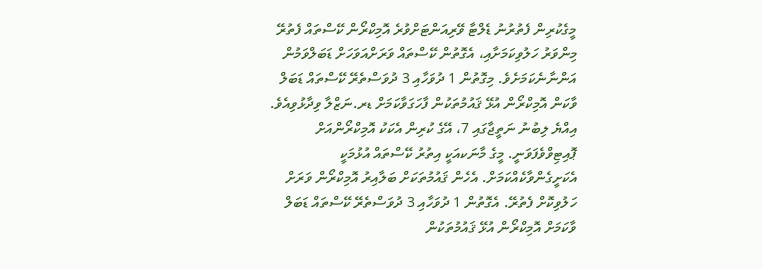މީގެކުރިން ފެތުރުނު ޑެލްޓާ ވޭރިއަންޓަށްވުރެ އޮމިކްރޯން ކޭސްތައް ފެތުރޭ މިންވަރު ހަލުވިކަމަށާއި، އެގޮތުން ކޭސްތައް ވަރަށްއަވަހަށް ޑަބަލްވަމުން އަންނާނެކަމަށެވެ. މިގޮތުން 1 ދުވަހާއި 3 ދުވަސްތެރޭ ކޭސްތައް ޑަބަލް ވާކަން އޮމިކްރޯން އުޅޭ ޤައުމުތަކުން ފާހަގަވާކަމަށް ޑރ.ނަޒްލާ ވިދާޅުވިއެވެ.
އިއްޔެ ލިބުނު ނަތީޖާގައި 7، އޭގެ ކުރިން އެކަކު އޮމިކްރޯންއަށް ޕޮއިޓިވްވެފަވަނީ. މީގެ މާނަކއަކީ އިތުރު ކޭސްތައް އުޅުމަކީ އެކަށީގެންވާކެއްކަމަށް. އެހެން ޤައުމުތަކަށް ބަލާއިރު އޮމިކްރޯން ވަރަށް ހަލުވިކޮށް ފެތުރޭ. އެގޮތުން 1 ދުވަހާއި 3 ދުވަސްތެރޭ ކޭސްތައް ޑަބަލް ވާކަމަށް އޮމިކްރޯން އުޅޭ ޤައުމުތަކުން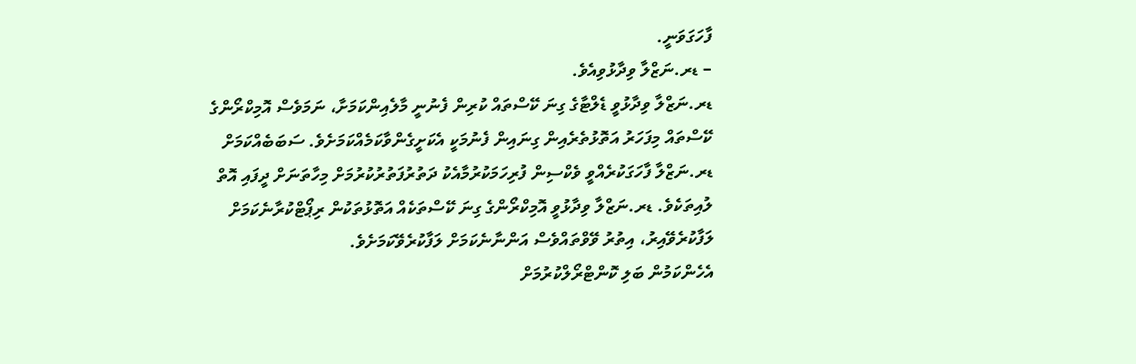ފާހަގަވަނީ.
– ޑރ.ނަޒްލާ ވިދާޅުވިއެވެ.
ޑރ.ނަޒްލާ ވިދާޅުވީ ޑެލްޓާގެ ގިނަ ކޭސްތައް ކުރިން ފެނުނީ މާލެއިންކަމަށާ، ނަމަވެސް އޮމިކްރޯންގެ ކޭސްތައް މިފަހަރު އަތޮޅުތެރެއިން ގިނައިން ފެނުމަކީ އެކަށީގެންވާކަމެއްކަމަށެވެ. ސަބަބެއްކަމަށް ޑރ.ނަޒްލާ ފާހަގަކުރެއްވީ ވެކްސިން ފުރިހަމަކުރުމާއެކު ދަތުރުފަތުރުކުރުމަށް މިހާތަނަށް ދީފައި އޮތް ލުއިތަކެވެ. ޑރ.ނަޒްލާ ވިދާޅުވީ އޮމިކްރޯންގެ ގިނަ ކޭސްތަކެއް އަތޮޅުތަކުން ރިޕޯޓްކުރާނެކަމަށް ލަފާކުރެވޭއިރު، އިތުރު ވޭވްތައްވެސް އަންނާނެކަމަށް ލަފާކުރެވޭކަމަށެވެ.
އެހެންކަމުން ބަލި ކޮންޓްރޯލްކުރުމަށް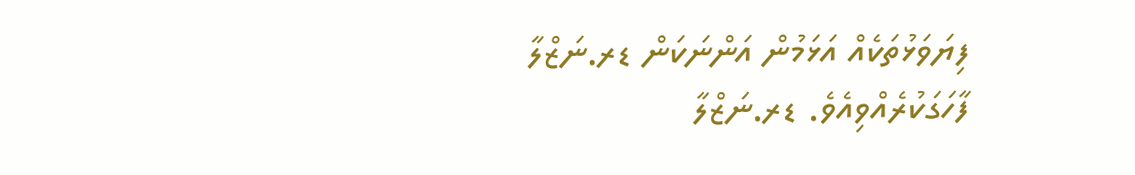ފިޔަވަޅުތަކެއް އަޅަމުން އަންނަކަން ޑރ.ނަޒްލާ ފާހަގަކުރެއްވިއެވެ. ޑރ.ނަޒްލާ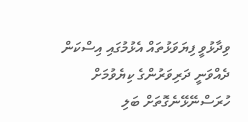ވިދާޅުވީ ފިޔަވަޅުތައް އެޅުމުގައި އިސްކަން ދެއްވަނީ ދަރިވަރުންގެ ކިޔެވުމަށް ހުރަސްނޭޅޭނެގޮތަށް ބަލި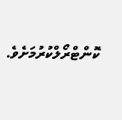ކޮންޓްރޯލްކުރުމަށެވެ.